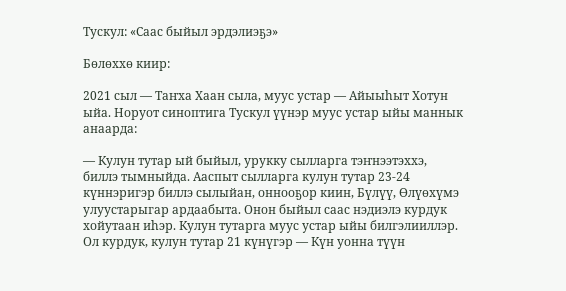Тускул: «Саас быйыл эрдэлиэҕэ»

Бөлөххө киир:

2021 сыл — Таҥха Хаан сыла, муус устар — Айыыһыт Хотун ыйа. Норуот синоптига Тускул үүнэр муус устар ыйы маннык анаарда:

— Кулун тутар ый быйыл, урукку сылларга тэҥнээтэххэ, биллэ тымныйда. Ааспыт сылларга кулун тутар 23-24 күннэригэр биллэ сылыйан, оннооҕор киин, Бүлүү, Өлүөхүмэ улуустарыгар ардаабыта. Онон быйыл саас нэдиэлэ курдук хойутаан иһэр. Кулун тутарга муус устар ыйы билгэлииллэр. Ол курдук, кулун тутар 21 күнүгэр — Күн уонна түүн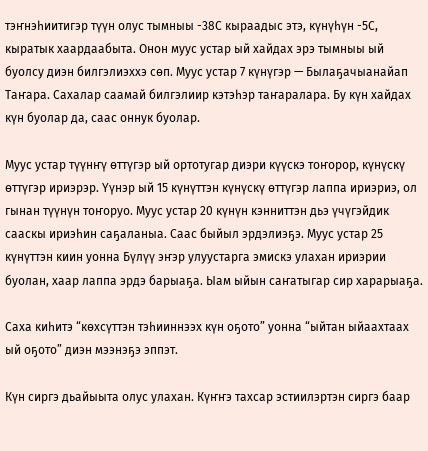тэҥнэһиитигэр түүн олус тымныы -38С кыраадыс этэ, күнүһүн -5С, кыратык хаардаабыта. Онон муус устар ый хайдах эрэ тымныы ый буолсу диэн билгэлиэххэ сөп. Муус устар 7 күнүгэр — Былаҕачыанайап Таҥара. Сахалар саамай билгэлиир кэтэһэр таҥаралара. Бу күн хайдах күн буолар да, саас оннук буолар.

Муус устар түүнҥү өттүгэр ый ортотугар диэри күүскэ тоҥорор, күнүскү өттүгэр ириэрэр. Үүнэр ый 15 күнүттэн күнүскү өттүгэр лаппа ириэриэ, ол гынан түүнүн тоҥоруо. Муус устар 20 күнүн кэнниттэн дьэ үчүгэйдик сааскы ириэһин саҕаланыа. Саас быйыл эрдэлиэҕэ. Муус устар 25 күнүттэн киин уонна Бүлүү эҥэр улуустарга эмискэ улахан ириэрии буолан, хаар лаппа эрдэ барыаҕа. Ыам ыйын саҥатыгар сир харарыаҕа.

Саха киһитэ “көхсүттэн тэһииннээх күн оҕото” уонна “ыйтан ыйаахтаах ый оҕото” диэн мээнэҕэ эппэт.

Күн сиргэ дьайыыта олус улахан. Күҥҥэ тахсар эстиилэртэн сиргэ баар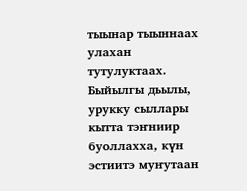тыынар тыыннаах улахан тутулуктаах. Быйылгы дьылы, урукку сыллары кытта тэҥниир буоллахха, күн эстиитэ муҥутаан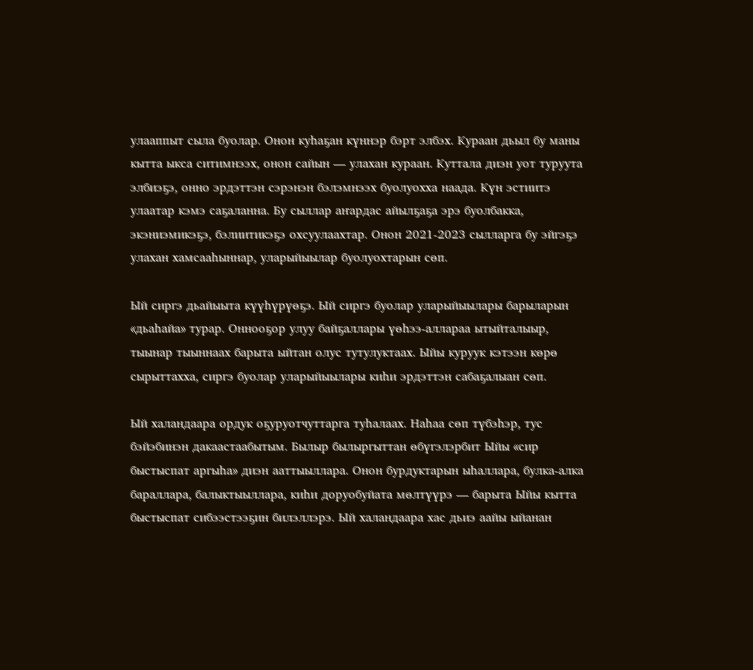улааппыт сыла буолар. Онон куһаҕан күннэр бэрт элбэх. Кураан дьыл бу маны кытта ыкса ситимнээх, онон сайын — улахан кураан. Куттала диэн уот туруута элбиэҕэ, онно эрдэттэн сэрэнэн бэлэмнээх буолуохха наада. Күн эстиитэ улаатар кэмэ саҕаланна. Бу сыллар аҥардас айылҕаҕа эрэ буолбакка, экэниэмикэҕэ, бэлиитикэҕэ охсуулаахтар. Онон 2021-2023 сылларга бу эйгэҕэ улахан хамсааһыннар, уларыйыылар буолуохтарын сөп.

Ый сиргэ дьайыыта күүһүрүөҕэ. Ый сиргэ буолар уларыйыылары барыларын «дьаһайа» турар. Оннооҕор улуу байҕаллары үөһээ-аллараа ытыйталыыр, тыынар тыыннаах барыта ыйтан олус тутулуктаах. Ыйы куруук кэтээн көрө сырыттахха, сиргэ буолар уларыйыылары киһи эрдэттэн сабаҕалыан сөп.

Ый халандаара ордук оҕуруотчуттарга туһалаах. Наһаа сөп түбэһэр, тус бэйэбинэн дакаастаабытым. Былыр былыргыттан өбүгэлэрбит Ыйы «сир быстыспат аргыһа» диэн ааттыыллара. Онон бурдуктарын ыһаллара, булка-алка бараллара, балыктыыллара, киһи доруобуйата мөлтүүрэ — барыта Ыйы кытта быстыспат сибээстээҕин билэллэрэ. Ый халандаара хас дьиэ аайы ыйанан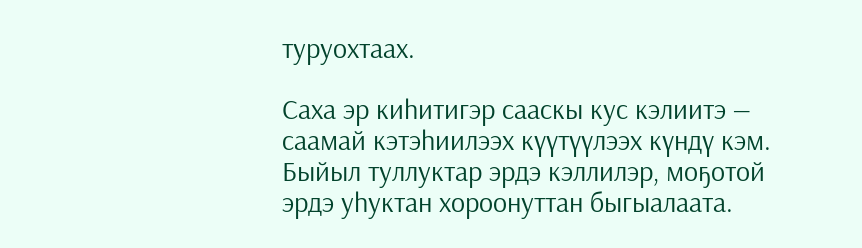туруохтаах.

Саха эр киһитигэр сааскы кус кэлиитэ — саамай кэтэһиилээх күүтүүлээх күндү кэм. Быйыл туллуктар эрдэ кэллилэр, моҕотой эрдэ уһуктан хороонуттан быгыалаата.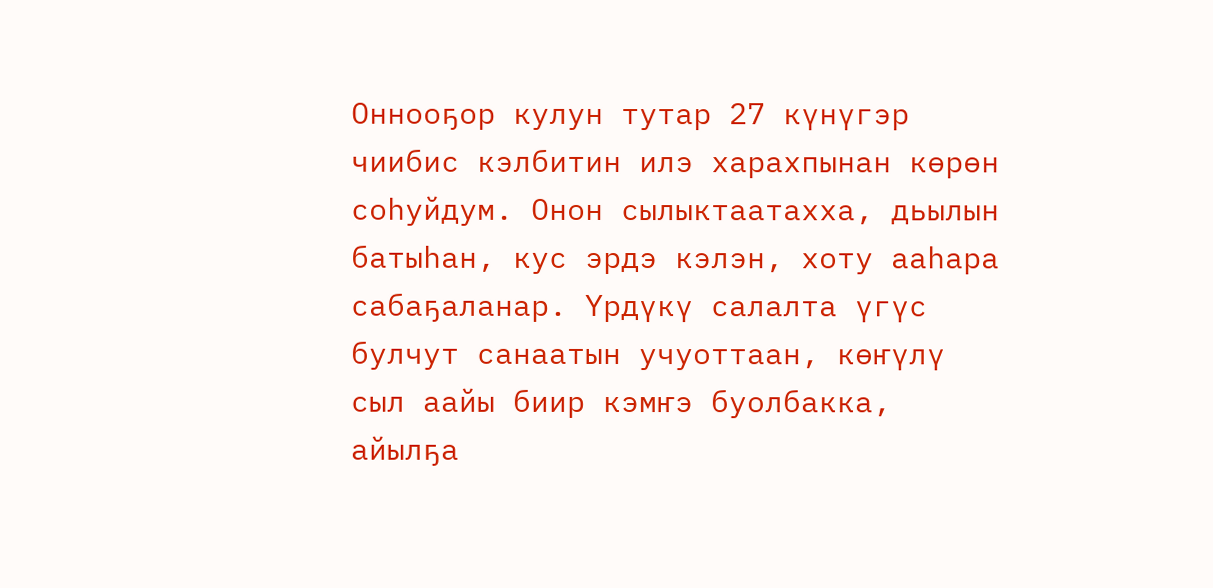Оннооҕор кулун тутар 27 күнүгэр чиибис кэлбитин илэ харахпынан көрөн соһуйдум. Онон сылыктаатахха, дьылын батыһан, кус эрдэ кэлэн, хоту ааһара сабаҕаланар. Үрдүкү салалта үгүс булчут санаатын учуоттаан, көҥүлү сыл аайы биир кэмҥэ буолбакка, айылҕа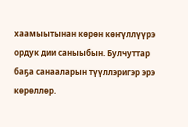хаамыытынан көрөн көҥүллүүрэ ордук дии саныыбын. Булчуттар баҕа санааларын түүллэригэр эрэ көрөллөр.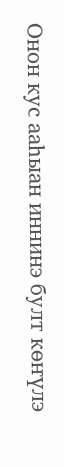Онон кус ааһыан иннинэ булт көҥүлэ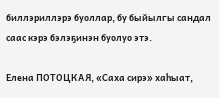биллэриллэрэ буоллар, бу быйылгы сандал саас кэрэ бэлэҕинэн буолуо этэ.

Елена ПОТОЦКАЯ, «Саха сирэ» хаһыат,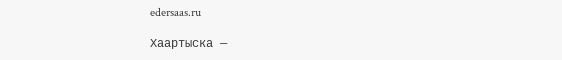edersaas.ru

Хаартыска —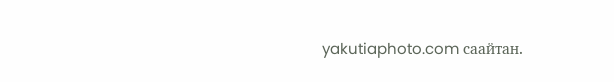yakutiaphoto.com саайтан.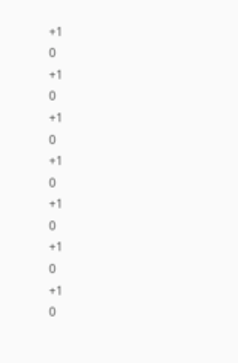+1
0
+1
0
+1
0
+1
0
+1
0
+1
0
+1
0